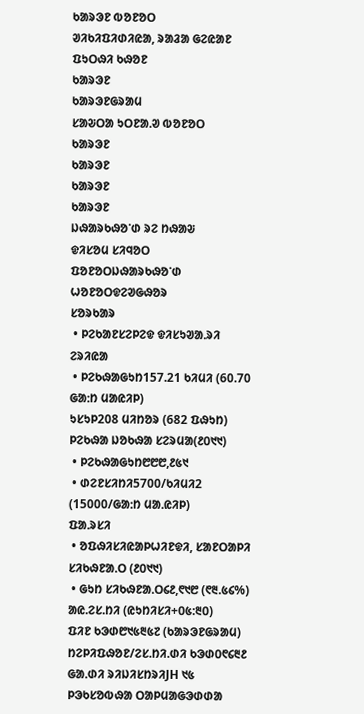ᱠᱟᱨᱳᱱ ᱵᱚᱱᱚᱛ
ᱣᱤᱠᱤᱯᱤᱰᱤᱭᱟ, ᱨᱟᱲᱟ ᱜᱮᱭᱟᱱ ᱯᱩᱛᱷᱤ ᱠᱷᱚᱱ
ᱠᱟᱨᱳᱱ
ᱠᱟᱨᱳᱱᱜᱨᱟᱢ
ᱥᱟᱶᱛᱟ ᱩᱛᱱᱟᱹᱣ ᱵᱚᱱᱚᱛ
ᱠᱟᱨᱳᱱ
ᱠᱟᱨᱳᱱ
ᱠᱟᱨᱳᱱ
ᱠᱟᱨᱳᱱ
ᱡᱷᱟᱨᱠᱷᱚᱸᱰ ᱨᱮ ᱴᱷᱟᱶ
ᱫᱤᱥᱚᱢ ᱥᱤᱧᱚᱛ
ᱯᱚᱱᱚᱛᱡᱷᱟᱨᱠᱷᱚᱸᱰ
ᱦᱚᱱᱚᱛᱫᱮᱣᱜᱷᱚᱨ
ᱥᱚᱨᱠᱟᱨ
 • ᱞᱮᱠᱟᱱᱥᱮᱞᱮᱫ ᱫᱤᱥᱩᱣᱟᱹᱨᱤ
ᱮᱨᱤᱭᱟ
 • ᱞᱮᱠᱷᱟᱜᱩᱴ157.21 ᱠᱤᱢᱤ (60.70 ᱜᱟᱺᱴ ᱢᱟᱭᱤᱞ)
ᱩᱥᱩᱞ208 ᱢᱤᱴᱚᱨ (682 ᱯᱷᱩᱴ)
ᱞᱮᱠᱷᱟ ᱡᱚᱠᱷᱟ ᱥᱮᱨᱢᱟ(᱒᱐᱑᱑)
 • ᱞᱮᱠᱷᱟᱜᱩᱴ᱘᱘᱘,᱒᱕᱑
 • ᱰᱮᱱᱥᱤᱴᱤ5700/ᱠᱤᱢᱤ2 (15000/ᱜᱟᱺᱴ ᱢᱟᱹᱭᱤᱞ)
ᱯᱟᱹᱨᱥᱤ
 • ᱚᱯᱷᱤᱥᱤᱭᱟᱞᱦᱤᱱᱫᱤ, ᱥᱟᱱᱛᱟᱞᱤ
ᱥᱤᱠᱷᱱᱟᱹᱛ (᱒᱐᱑᱑)
 • ᱜᱩᱴ ᱥᱤᱠᱷᱱᱟᱹᱛ᱔᱒,᱖᱑᱘ (᱖᱓.᱕᱔%)
ᱟᱭ.ᱮᱥ.ᱴᱤ (ᱭᱩᱴᱤᱥᱤ+᱐᱕:᱓᱐)
ᱯᱤᱱ ᱠᱳᱰ᱘᱑᱕᱓᱕᱗ (ᱠᱟᱨᱳᱱᱜᱨᱟᱢ)
ᱴᱮᱞᱤᱯᱷᱚᱱ/ᱮᱥ.ᱴᱤ.ᱰᱤ ᱠᱳᱰ᱐᱖᱔᱓᱒
ᱜᱟᱹᱰᱤ ᱨᱤᱡᱤᱥᱴᱨᱤJH ᱑᱕
ᱞᱳᱠᱥᱚᱵᱷᱟ ᱛᱟᱞᱢᱟᱜᱳᱰᱰᱟ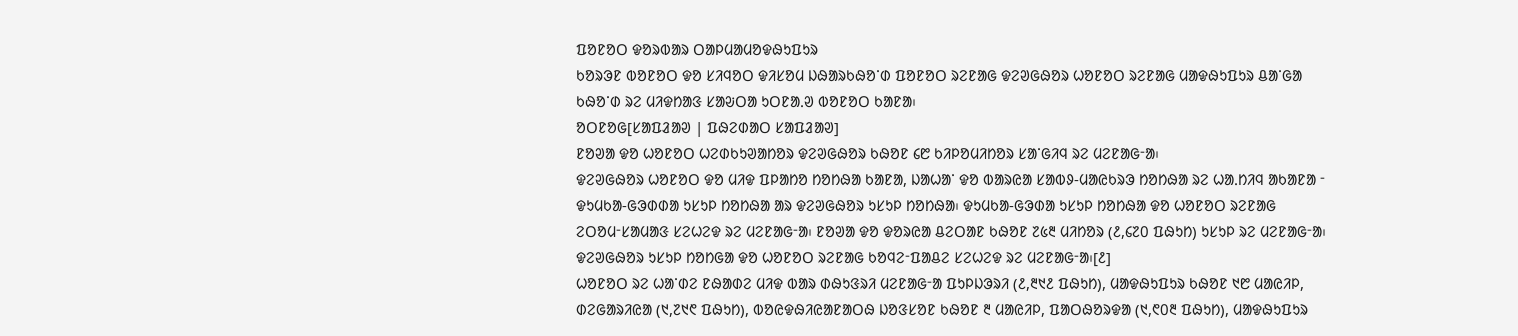ᱯᱚᱱᱚᱛ ᱫᱚᱨᱵᱟᱨ ᱛᱟᱞᱢᱟᱢᱚᱫᱷᱩᱯᱩᱨ
ᱠᱚᱨᱳᱱ ᱵᱚᱱᱚᱛ ᱫᱚ ᱥᱤᱧᱚᱛ ᱫᱤᱥᱚᱢ ᱡᱷᱟᱨᱠᱷᱚᱸᱰ ᱯᱚᱱᱚᱛ ᱨᱮᱱᱟᱜ ᱫᱮᱣᱜᱷᱚᱨ ᱦᱚᱱᱚᱛ ᱨᱮᱱᱟᱜ ᱢᱟᱫᱷᱩᱯᱩᱨ ᱪᱟᱸᱜᱟ ᱠᱷᱚᱸᱰ ᱨᱮ ᱢᱤᱫᱴᱟᱝ ᱥᱟᱶᱛᱟ ᱩᱛᱱᱟᱹᱣ ᱵᱚᱱᱚᱛ ᱠᱟᱱᱟ᱾
ᱚᱛᱱᱚᱜ[ᱥᱟᱯᱲᱟᱣ | ᱯᱷᱮᱰᱟᱛ ᱥᱟᱯᱲᱟᱣ]
ᱱᱚᱣᱟ ᱫᱚ ᱦᱚᱱᱚᱛ ᱦᱮᱰᱠᱩᱣᱟᱴᱚᱨ ᱫᱮᱣᱜᱷᱚᱨ ᱠᱷᱚᱱ ᱔᱘ ᱠᱤᱞᱚᱢᱤᱴᱚᱨ ᱥᱟᱸᱜᱤᱧ ᱨᱮ ᱢᱮᱱᱟᱜᱼᱟ᱾
ᱫᱮᱣᱜᱷᱚᱨ ᱦᱚᱱᱚᱛ ᱫᱚ ᱢᱤᱫ ᱯᱞᱟᱴᱚ ᱴᱚᱴᱷᱟ ᱠᱟᱱᱟ, ᱡᱟᱦᱟᱸ ᱫᱚ ᱵᱟᱨᱭᱟ ᱥᱟᱵᱽ-ᱢᱟᱭᱠᱨᱳ ᱴᱚᱴᱷᱟ ᱨᱮ ᱦᱟᱹᱴᱤᱧ ᱟᱠᱟᱱᱟ ᱼ ᱫᱩᱢᱠᱟ-ᱜᱳᱰᱰᱟ ᱩᱥᱩᱞ ᱴᱚᱴᱷᱟ ᱟᱨ ᱫᱮᱣᱜᱷᱚᱨ ᱩᱥᱩᱞ ᱴᱚᱴᱷᱟ᱾ ᱫᱩᱢᱠᱟ-ᱜᱳᱰᱟ ᱩᱥᱩᱞ ᱴᱚᱴᱷᱟ ᱫᱚ ᱦᱚᱱᱚᱛ ᱨᱮᱱᱟᱜ ᱮᱛᱚᱢᱼᱥᱟᱢᱟᱝ ᱥᱮᱦᱮᱫ ᱨᱮ ᱢᱮᱱᱟᱜᱼᱟ᱾ ᱱᱚᱣᱟ ᱫᱚ ᱫᱚᱨᱭᱟ ᱪᱮᱛᱟᱱ ᱠᱷᱚᱱ ᱗᱕᱓ ᱢᱤᱴᱚᱨ (᱒,᱔᱗᱐ ᱯᱷᱩᱴ) ᱩᱥᱩᱞ ᱨᱮ ᱢᱮᱱᱟᱜᱼᱟ᱾ ᱫᱮᱣᱜᱷᱚᱨ ᱩᱥᱩᱞ ᱴᱚᱴᱜᱟ ᱫᱚ ᱦᱚᱱᱚᱛ ᱨᱮᱱᱟᱜ ᱠᱚᱧᱮᱼᱯᱟᱪᱮ ᱥᱮᱦᱮᱫ ᱨᱮ ᱢᱮᱱᱟᱜᱼᱟ᱾[᱒]
ᱦᱚᱱᱚᱛ ᱨᱮ ᱦᱟᱸᱰᱮ ᱱᱷᱟᱰᱮ ᱢᱤᱫ ᱵᱟᱨ ᱰᱷᱩᱝᱨᱤ ᱢᱮᱱᱟᱜᱼᱟ ᱯᱩᱞᱡᱳᱨᱤ (᱒,᱓᱑᱒ ᱯᱷᱩᱴ), ᱢᱟᱫᱷᱩᱯᱩᱨ ᱠᱷᱚᱱ ᱑᱘ ᱢᱟᱭᱤᱞ, ᱰᱮᱜᱟᱨᱤᱭᱟ (᱑,᱗᱑᱖ ᱯᱷᱩᱴ), ᱵᱚᱭᱫᱷᱤᱭᱟᱱᱟᱛᱷ ᱡᱚᱝᱥᱚᱱ ᱠᱷᱚᱱ ᱓ ᱢᱟᱭᱤᱞ, ᱯᱟᱛᱷᱚᱨᱫᱟ (᱑,᱖᱐᱓ ᱯᱷᱩᱴ), ᱢᱟᱫᱷᱩᱯᱩᱨ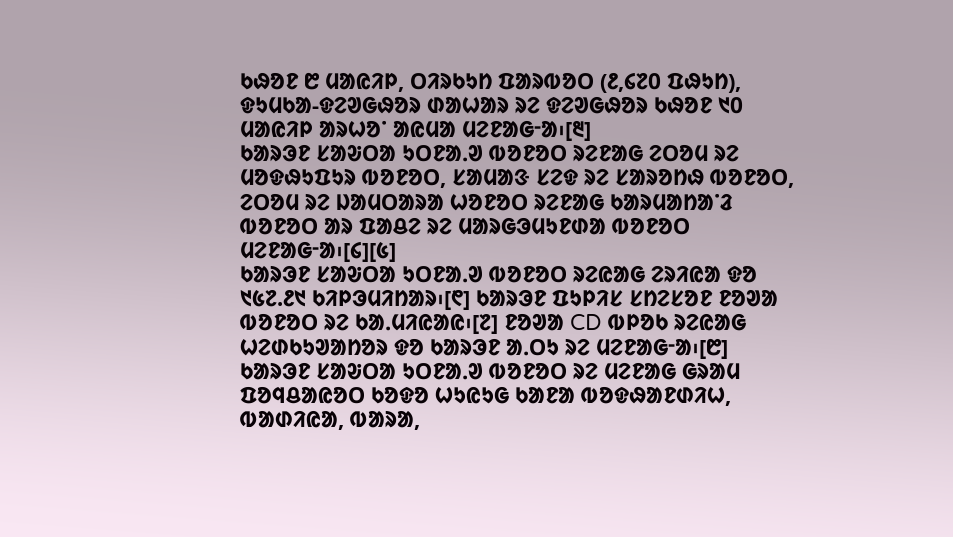ᱠᱷᱚᱱ ᱘ ᱢᱟᱭᱤᱞ, ᱛᱤᱨᱠᱩᱴ ᱯᱟᱨᱵᱚᱛ (᱒,᱔᱗᱐ ᱯᱷᱩᱴ), ᱫᱩᱢᱠᱟ-ᱫᱮᱣᱜᱷᱚᱨ ᱰᱟᱦᱟᱨ ᱨᱮ ᱫᱮᱣᱜᱷᱚᱨ ᱠᱷᱚᱱ ᱑᱐ ᱢᱟᱭᱤᱞ ᱟᱨᱦᱚᱸ ᱟᱭᱢᱟ ᱢᱮᱱᱟᱜᱼᱟ᱾[᱓]
ᱠᱟᱨᱳᱱ ᱥᱟᱶᱛᱟ ᱩᱛᱱᱟᱹᱣ ᱵᱚᱱᱚᱛ ᱨᱮᱱᱟᱜ ᱮᱛᱚᱢ ᱨᱮ ᱢᱚᱫᱷᱩᱯᱩᱨ ᱵᱚᱱᱚᱛ, ᱥᱟᱢᱟᱝ ᱥᱮᱫ ᱨᱮ ᱥᱟᱨᱚᱴᱷ ᱵᱚᱱᱚᱛ, ᱮᱛᱚᱢ ᱨᱮ ᱡᱟᱢᱛᱟᱨᱟ ᱦᱚᱱᱚᱛ ᱨᱮᱱᱟᱜ ᱠᱟᱨᱢᱟᱴᱟᱸᱲ ᱵᱚᱱᱚᱛ ᱟᱨ ᱯᱟᱪᱮ ᱨᱮ ᱢᱟᱨᱜᱳᱢᱩᱱᱰᱟ ᱵᱚᱱᱚᱛ ᱢᱮᱱᱟᱜᱼᱟ᱾[᱔][᱕]
ᱠᱟᱨᱳᱱ ᱥᱟᱶᱛᱟ ᱩᱛᱱᱟᱹᱣ ᱵᱚᱱᱚᱛ ᱨᱮᱭᱟᱜ ᱮᱨᱤᱭᱟ ᱫᱚ ᱑᱕᱗.᱒᱑ ᱠᱤᱞᱳᱢᱤᱴᱟᱨ᱾[᱖] ᱠᱟᱨᱳᱱ ᱯᱩᱞᱤᱥ ᱥᱴᱮᱥᱚᱱ ᱱᱚᱣᱟ ᱵᱚᱱᱚᱛ ᱨᱮ ᱠᱟᱹᱢᱤᱭᱟᱭ᱾[᱗] ᱱᱚᱣᱟ CD ᱵᱞᱚᱠ ᱨᱮᱭᱟᱜ ᱦᱮᱰᱠᱩᱣᱟᱴᱚᱨ ᱫᱚ ᱠᱟᱨᱳᱱ ᱟᱹᱛᱩ ᱨᱮ ᱢᱮᱱᱟᱜᱼᱟ᱾[᱘]
ᱠᱟᱨᱳᱱ ᱥᱟᱶᱛᱟ ᱩᱛᱱᱟᱹᱣ ᱵᱚᱱᱚᱛ ᱨᱮ ᱢᱮᱱᱟᱜ ᱜᱨᱟᱢ ᱯᱚᱧᱪᱟᱭᱚᱛ ᱠᱚᱫᱚ ᱦᱩᱭᱩᱜ ᱠᱟᱱᱟ ᱵᱚᱫᱷᱟᱱᱰᱤᱦ, ᱵᱟᱰᱤᱭᱟ, ᱵᱟᱨᱟ,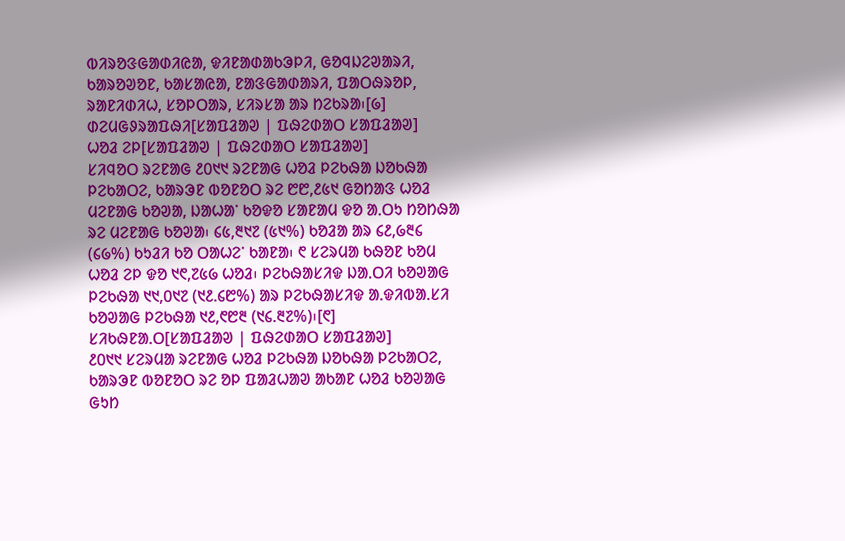ᱵᱤᱨᱚᱝᱜᱟᱰᱤᱭᱟ, ᱫᱤᱱᱟᱰᱟᱠᱳᱞᱤ, ᱜᱚᱧᱡᱮᱣᱟᱨᱤ, ᱠᱟᱨᱚᱣᱚᱱ, ᱠᱟᱥᱟᱭᱟ, ᱱᱟᱝᱜᱟᱰᱟᱨᱤ, ᱯᱟᱛᱷᱨᱚᱞ, ᱨᱟᱱᱤᱰᱤᱦ, ᱥᱚᱞᱛᱟᱨ, ᱥᱤᱨᱥᱟ ᱟᱨ ᱴᱮᱠᱨᱟ᱾[᱙]
ᱰᱮᱢᱜᱽᱨᱟᱯᱷᱤ[ᱥᱟᱯᱲᱟᱣ | ᱯᱷᱮᱰᱟᱛ ᱥᱟᱯᱲᱟᱣ]
ᱦᱚᱲ ᱮᱞ[ᱥᱟᱯᱲᱟᱣ | ᱯᱷᱮᱰᱟᱛ ᱥᱟᱯᱲᱟᱣ]
ᱥᱤᱧᱚᱛ ᱨᱮᱱᱟᱜ ᱒᱐᱑᱑ ᱨᱮᱱᱟᱜ ᱦᱚᱲ ᱞᱮᱠᱷᱟ ᱡᱚᱠᱷᱟ ᱞᱮᱠᱟᱛᱮ, ᱠᱟᱨᱳᱱ ᱵᱚᱱᱚᱛ ᱨᱮ ᱘᱘,᱒᱕᱑ ᱜᱚᱴᱟᱝ ᱦᱚᱲ ᱢᱮᱱᱟᱜ ᱠᱚᱣᱟ, ᱡᱟᱦᱟᱸ ᱠᱚᱫᱚ ᱥᱟᱱᱟᱢ ᱫᱚ ᱟᱹᱛᱩ ᱴᱚᱴᱷᱟ ᱨᱮ ᱢᱮᱱᱟᱜ ᱠᱚᱣᱟ᱾ ᱔᱕,᱓᱑᱗ (᱕᱑%) ᱠᱚᱲᱟ ᱟᱨ ᱔᱒,᱙᱓᱔ (᱔᱙%) ᱠᱩᱲᱤ ᱠᱚ ᱛᱟᱦᱮᱸ ᱠᱟᱱᱟ᱾ ᱖ ᱥᱮᱨᱢᱟ ᱠᱷᱚᱱ ᱠᱚᱢ ᱦᱚᱲ ᱮᱞ ᱫᱚ ᱑᱖,᱗᱕᱙ ᱦᱚᱲ᱾ ᱞᱮᱠᱷᱟᱥᱤᱫ ᱡᱟᱹᱛᱤ ᱠᱚᱣᱟᱜ ᱞᱮᱠᱷᱟ ᱑᱑,᱐᱑᱗ (᱑᱒.᱔᱘%) ᱟᱨ ᱞᱮᱠᱷᱟᱥᱤᱫ ᱟᱹᱫᱤᱵᱟᱹᱥᱤ ᱠᱚᱣᱟᱜ ᱞᱮᱠᱷᱟ ᱑᱒,᱖᱘᱓ (᱑᱔.᱓᱗%)᱾[᱖]
ᱥᱤᱠᱷᱱᱟᱹᱛ[ᱥᱟᱯᱲᱟᱣ | ᱯᱷᱮᱰᱟᱛ ᱥᱟᱯᱲᱟᱣ]
᱒᱐᱑᱑ ᱥᱮᱨᱢᱟ ᱨᱮᱱᱟᱜ ᱦᱚᱲ ᱞᱮᱠᱷᱟ ᱡᱚᱠᱷᱟ ᱞᱮᱠᱟᱛᱮ, ᱠᱟᱨᱳᱱ ᱵᱚᱱᱚᱛ ᱨᱮ ᱚᱞ ᱯᱟᱲᱦᱟᱣ ᱟᱠᱟᱱ ᱦᱚᱲ ᱠᱚᱣᱟᱜ ᱜᱩᱴ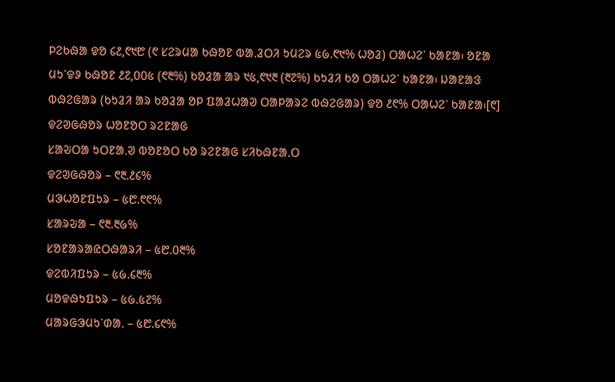ᱞᱮᱠᱷᱟ ᱫᱚ ᱔᱒,᱖᱑᱘ (᱖ ᱥᱮᱨᱢᱟ ᱠᱷᱚᱱ ᱵᱟᱹᱲᱛᱤ ᱩᱢᱮᱨ ᱕᱙.᱖᱑% ᱦᱚᱲ) ᱛᱟᱦᱮᱸ ᱠᱟᱱᱟ᱾ ᱚᱱᱟ ᱢᱩᱸᱫᱽ ᱠᱷᱚᱱ ᱒᱗,᱐᱐᱕ (᱖᱓%) ᱠᱚᱲᱟ ᱟᱨ ᱑᱕,᱖᱑᱓ (᱓᱗%) ᱠᱩᱲᱤ ᱠᱚ ᱛᱟᱦᱮᱸ ᱠᱟᱱᱟ᱾ ᱡᱟᱱᱟᱝ ᱵᱷᱮᱜᱟᱨ (ᱠᱩᱲᱤ ᱟᱨ ᱠᱚᱲᱟ ᱚᱞ ᱯᱟᱲᱦᱟᱣ ᱛᱟᱞᱟᱨᱮ ᱵᱷᱮᱜᱟᱨ) ᱫᱚ ᱒᱖% ᱛᱟᱦᱮᱸ ᱠᱟᱱᱟ᱾[᱖]
ᱫᱮᱣᱜᱷᱚᱨ ᱦᱚᱱᱚᱛ ᱨᱮᱱᱟᱜ
ᱥᱟᱶᱛᱟ ᱩᱛᱱᱟᱹᱣ ᱵᱚᱱᱚᱛ ᱠᱚ ᱨᱮᱱᱟᱜ ᱥᱤᱠᱷᱱᱟᱹᱛ
ᱫᱮᱣᱜᱷᱚᱨ – ᱖᱓.᱒᱔%
ᱢᱳᱦᱚᱱᱯᱩᱨ – ᱕᱘.᱖᱖%
ᱥᱟᱨᱶᱟ – ᱖᱓.᱓᱙%
ᱥᱚᱱᱟᱨᱟᱭᱛᱷᱟᱨᱤ – ᱕᱘.᱐᱓%
ᱫᱮᱵᱤᱯᱩᱨ – ᱕᱙.᱔᱓%
ᱢᱚᱫᱷᱩᱯᱩᱨ – ᱕᱙.᱕᱗%
ᱢᱟᱨᱜᱳᱢᱩᱸᱰᱟᱹ – ᱕᱘.᱔᱖%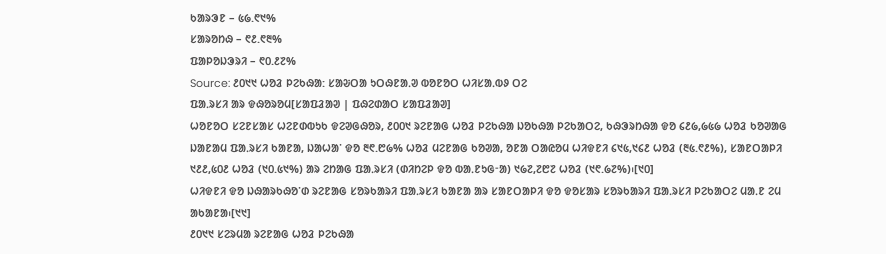ᱠᱟᱨᱳᱱ – ᱕᱙.᱖᱑%
ᱥᱟᱨᱚᱴᱷ – ᱖᱒.᱖᱓%
ᱯᱟᱞᱚᱡᱳᱨᱤ – ᱖᱐.᱒᱗%
Source: ᱒᱐᱑᱑ ᱦᱚᱲ ᱞᱮᱠᱷᱟ: ᱥᱟᱶᱛᱟ ᱩᱛᱷᱱᱟᱹᱣ ᱵᱚᱱᱚᱛ ᱦᱤᱥᱟᱹᱵᱽ ᱛᱮ
ᱯᱟᱹᱨᱥᱤ ᱟᱨ ᱫᱷᱚᱨᱚᱢ[ᱥᱟᱯᱲᱟᱣ | ᱯᱷᱮᱰᱟᱛ ᱥᱟᱯᱲᱟᱣ]
ᱦᱚᱱᱚᱛ ᱥᱮᱱᱥᱟᱥ ᱦᱮᱱᱰᱵᱩᱠ ᱫᱮᱣᱜᱷᱚᱨ, ᱒᱐᱐᱑ ᱨᱮᱱᱟᱜ ᱦᱚᱲ ᱞᱮᱠᱷᱟ ᱡᱚᱠᱷᱟ ᱞᱮᱠᱟᱛᱮ, ᱠᱷᱳᱨᱴᱷᱟ ᱫᱚ ᱔᱒᱙,᱙᱕᱙ ᱦᱚᱲ ᱠᱚᱣᱟᱜ ᱡᱟᱱᱟᱢ ᱯᱟᱹᱨᱥᱤ ᱠᱟᱱᱟ, ᱡᱟᱦᱟᱸ ᱫᱚ ᱓᱖.᱘᱙% ᱦᱚᱲ ᱢᱮᱱᱟᱜ ᱠᱚᱣᱟ, ᱚᱱᱟ ᱛᱟᱭᱚᱢ ᱦᱤᱫᱱᱤ ᱔᱑᱕,᱑᱔᱒ ᱦᱚᱲ (᱓᱕.᱖᱒%), ᱥᱟᱱᱛᱟᱞᱤ ᱑᱒᱒,᱕᱐᱒ ᱦᱚᱲ (᱑᱐.᱕᱑%) ᱟᱨ ᱮᱴᱟᱜ ᱯᱟᱹᱨᱥᱤ (ᱰᱤᱴᱮᱞ ᱫᱚ ᱵᱟᱹᱱᱩᱜᱼᱟ) ᱑᱙᱗,᱗᱘᱗ ᱦᱚᱲ (᱑᱖.᱙᱗%)᱾[᱑᱐]
ᱦᱤᱫᱱᱤ ᱫᱚ ᱡᱷᱟᱨᱠᱷᱚᱸᱰ ᱨᱮᱱᱟᱜ ᱥᱚᱨᱠᱟᱨᱤ ᱯᱟᱹᱨᱥᱤ ᱠᱟᱱᱟ ᱟᱨ ᱥᱟᱱᱛᱟᱞᱤ ᱫᱚ ᱫᱚᱥᱟᱨ ᱥᱚᱨᱠᱟᱨᱤ ᱯᱟᱹᱨᱥᱤ ᱞᱮᱠᱟᱛᱮ ᱢᱟᱹᱱ ᱮᱢ ᱟᱠᱟᱱᱟ᱾[᱑᱑]
᱒᱐᱑᱑ ᱥᱮᱨᱢᱟ ᱨᱮᱱᱟᱜ ᱦᱚᱲ ᱞᱮᱠᱷᱟ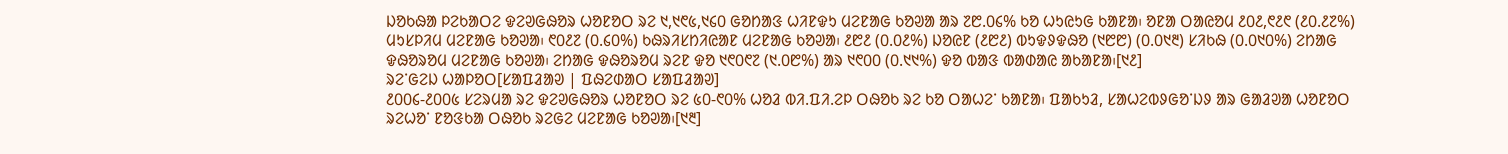ᱡᱚᱠᱷᱟ ᱞᱮᱠᱟᱛᱮ ᱫᱮᱣᱜᱷᱚᱨ ᱦᱚᱱᱚᱛ ᱨᱮ ᱑,᱑᱖᱕,᱑᱔᱐ ᱜᱚᱴᱟᱝ ᱦᱤᱱᱫᱩ ᱢᱮᱱᱟᱜ ᱠᱚᱣᱟ ᱟᱨ ᱗᱘.᱐᱔% ᱠᱚ ᱦᱩᱭᱩᱜ ᱠᱟᱱᱟ᱾ ᱚᱱᱟ ᱛᱟᱭᱚᱢ ᱒᱐᱒,᱖᱒᱖ (᱒᱐.᱒᱗%) ᱢᱩᱥᱞᱤᱢ ᱢᱮᱱᱟᱜ ᱠᱚᱣᱟ᱾ ᱖᱐᱒᱗ (᱐.᱔᱐%) ᱠᱷᱨᱤᱥᱴᱤᱭᱟᱱ ᱢᱮᱱᱟᱜ ᱠᱚᱣᱟ᱾ ᱒᱘᱒ (᱐.᱐᱒%) ᱡᱚᱭᱱ (᱒᱘᱒) ᱵᱩᱫᱽᱫᱷᱚ (᱑᱘᱘) (᱐.᱐᱑᱓) ᱥᱤᱠᱷ (᱐.᱐᱑᱐%) ᱮᱴᱟᱜ ᱫᱷᱚᱨᱚᱢ ᱢᱮᱱᱟᱜ ᱠᱚᱣᱟ᱾ ᱮᱴᱟᱜ ᱫᱷᱚᱨᱚᱢ ᱨᱮᱱ ᱫᱚ ᱑᱖᱐᱖᱗ (᱑.᱐᱘%) ᱟᱨ ᱑᱖᱐᱐ (᱐.᱑᱑%) ᱫᱚ ᱵᱟᱝ ᱵᱟᱰᱟᱭ ᱟᱠᱟᱱᱟ᱾[᱑᱒]
ᱨᱮᱸᱜᱮᱡ ᱦᱟᱞᱚᱛ[ᱥᱟᱯᱲᱟᱣ | ᱯᱷᱮᱰᱟᱛ ᱥᱟᱯᱲᱟᱣ]
᱒᱐᱐᱔-᱒᱐᱐᱕ ᱥᱮᱨᱢᱟ ᱨᱮ ᱫᱮᱣᱜᱷᱚᱨ ᱦᱚᱱᱚᱛ ᱨᱮ ᱕᱐-᱖᱐% ᱦᱚᱲ ᱵᱤ.ᱯᱤ.ᱮᱞ ᱛᱷᱚᱠ ᱨᱮ ᱠᱚ ᱛᱟᱦᱮᱸ ᱠᱟᱱᱟ᱾ ᱯᱟᱠᱩᱲ, ᱥᱟᱦᱮᱵᱽᱜᱚᱸᱡᱽ ᱟᱨ ᱜᱟᱲᱣᱟ ᱦᱚᱱᱚᱛ ᱨᱮᱦᱚᱸ ᱱᱚᱝᱠᱟ ᱛᱷᱚᱠ ᱨᱮᱜᱮ ᱢᱮᱱᱟᱜ ᱠᱚᱣᱟ᱾[᱑᱓]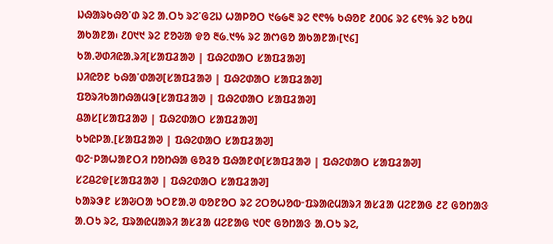ᱡᱷᱟᱨᱠᱷᱚᱸᱰ ᱨᱮ ᱟᱹᱛᱩ ᱨᱮᱸᱜᱮᱡ ᱦᱟᱞᱚᱛ ᱑᱙᱙᱓ ᱨᱮ ᱖᱖% ᱠᱷᱚᱱ ᱒᱐᱐᱔ ᱨᱮ ᱔᱖% ᱨᱮ ᱠᱚᱢ ᱟᱠᱟᱱᱟ᱾ ᱒᱐᱑᱑ ᱨᱮ ᱱᱚᱶᱟ ᱫᱚ ᱓᱙.᱑% ᱨᱮ ᱟᱬᱜᱚ ᱟᱠᱟᱱᱟ᱾[᱑᱔]
ᱠᱟᱹᱣᱰᱤᱭᱟᱹᱨᱤ[ᱥᱟᱯᱲᱟᱣ | ᱯᱷᱮᱰᱟᱛ ᱥᱟᱯᱲᱟᱣ]
ᱡᱤᱭᱚᱱ ᱠᱷᱟᱸᱰᱟᱣ[ᱥᱟᱯᱲᱟᱣ | ᱯᱷᱮᱰᱟᱛ ᱥᱟᱯᱲᱟᱣ]
ᱯᱚᱨᱤᱠᱟᱴᱷᱟᱢᱳ[ᱥᱟᱯᱲᱟᱣ | ᱯᱷᱮᱰᱟᱛ ᱥᱟᱯᱲᱟᱣ]
ᱪᱟᱥ[ᱥᱟᱯᱲᱟᱣ | ᱯᱷᱮᱰᱟᱛ ᱥᱟᱯᱲᱟᱣ]
ᱠᱩᱭᱞᱟᱹ[ᱥᱟᱯᱲᱟᱣ | ᱯᱷᱮᱰᱟᱛ ᱥᱟᱯᱲᱟᱣ]
ᱵᱮᱼᱞᱟᱦᱟᱱᱛᱤ ᱴᱚᱴᱷᱟ ᱜᱚᱲᱚ ᱯᱷᱟᱱᱰ[ᱥᱟᱯᱲᱟᱣ | ᱯᱷᱮᱰᱟᱛ ᱥᱟᱯᱲᱟᱣ]
ᱥᱮᱪᱮᱫ[ᱥᱟᱯᱲᱟᱣ | ᱯᱷᱮᱰᱟᱛ ᱥᱟᱯᱲᱟᱣ]
ᱠᱟᱨᱳᱱ ᱥᱟᱶᱛᱟ ᱩᱛᱱᱟᱹᱣ ᱵᱚᱱᱚᱛ ᱨᱮ ᱮᱛᱚᱦᱚᱵᱼᱯᱨᱟᱭᱢᱟᱨᱤ ᱟᱥᱲᱟ ᱢᱮᱱᱟᱜ ᱒᱗ ᱜᱚᱴᱟᱝ ᱟᱹᱛᱩ ᱨᱮ, ᱯᱨᱟᱭᱢᱟᱨᱤ ᱟᱥᱲᱟ ᱢᱮᱱᱟᱜ ᱑᱐᱖ ᱜᱚᱴᱟᱝ ᱟᱹᱛᱩ ᱨᱮ,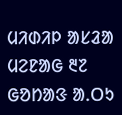ᱢᱤᱰᱤᱞ ᱟᱥᱲᱟ ᱢᱮᱱᱟᱜ ᱓᱗ ᱜᱚᱴᱟᱝ ᱟᱹᱛᱩ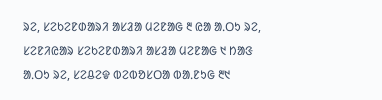ᱨᱮ, ᱥᱮᱠᱮᱱᱰᱟᱨᱤ ᱟᱥᱲᱟ ᱢᱮᱱᱟᱜ ᱓ ᱭᱟ ᱟᱹᱛᱩ ᱨᱮ, ᱥᱮᱱᱤᱭᱟᱨ ᱥᱮᱠᱮᱱᱰᱟᱨᱤ ᱟᱥᱲᱟ ᱢᱮᱱᱟᱜ ᱑ ᱴᱟᱝ ᱟᱹᱛᱩ ᱨᱮ, ᱥᱮᱪᱮᱫ ᱵᱮᱵᱚᱥᱛᱟ ᱵᱟᱹᱱᱩᱜ ᱓᱑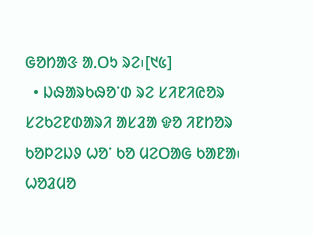ᱜᱚᱴᱟᱝ ᱟᱹᱛᱩ ᱨᱮ᱾[᱑᱕]
  • ᱡᱷᱟᱨᱠᱷᱚᱸᱰ ᱨᱮ ᱥᱤᱱᱤᱭᱚᱨ ᱥᱮᱠᱮᱱᱰᱟᱨᱤ ᱟᱥᱲᱟ ᱫᱚ ᱤᱱᱴᱚᱨ ᱠᱚᱞᱮᱡᱽ ᱦᱚᱸ ᱠᱚ ᱢᱮᱛᱟᱜ ᱠᱟᱱᱟ᱾
ᱦᱚᱲᱢᱚ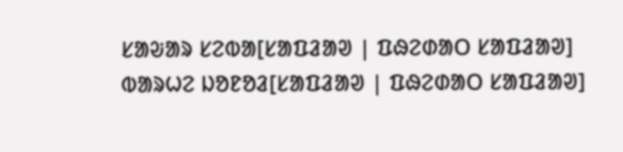ᱥᱟᱶᱟᱨ ᱥᱮᱵᱟ[ᱥᱟᱯᱲᱟᱣ | ᱯᱷᱮᱰᱟᱛ ᱥᱟᱯᱲᱟᱣ]
ᱵᱟᱨᱦᱮ ᱡᱚᱱᱚᱲ[ᱥᱟᱯᱲᱟᱣ | ᱯᱷᱮᱰᱟᱛ ᱥᱟᱯᱲᱟᱣ]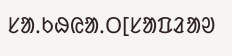ᱥᱟᱹᱠᱷᱭᱟᱹᱛ[ᱥᱟᱯᱲᱟᱣ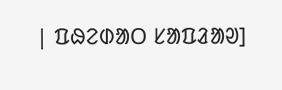| ᱯᱷᱮᱰᱟᱛ ᱥᱟᱯᱲᱟᱣ]